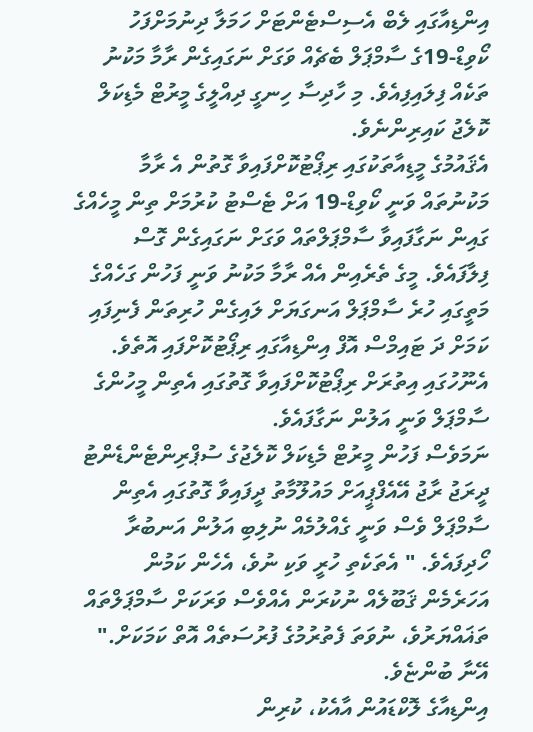އިންޑިއާގައި ލެބް އެސިސްޓެންޓަށް ހަމަލާ ދިނުމަށްފަހު ކޯވިޑް-19ގެ ސާމްޕަލް ބެޗެއް ވަގަށް ނަގައިގެން ރާމާ މަކުނު ތަކެއް ފިލައިފިއެވެ. މި ހާދިސާ ހިނގީ ދިއްލީގެ މީރުޓް މެޑިކަލް ކޮލެޖު ކައިރިންނެވެ.
އެޤައުމުގެ މީޑިއާތަކުގައި ރިޕޯޓުކޮށްފައިވާ ގޮތުން އެ ރާމާ މަކުނުތައް ވަނީ ކޯވިޑް-19 އަށް ޓެސްޓު ކުރުމަށް ތިން މީހެއްގެ ގައިން ނަގާފައިވާ ސާމްޕަލްތައް ވަގަށް ނަގައިގެން ގޮސް ފިލާފައެވެ. މީގެ ތެރެއިން އެއް ރާމާ މަކުނު ވަނީ ފަހުން ގަހެއްގެ މަތީގައި ހުރެ ސާމްޕަލް އަނގަޔަށް ލައިގެން ހުރިތަން ފެނިފައި ކަމަށް ދަ ޓައިމްސް އޮފް އިންޑިއާގައި ރިޕޯޓުކޮށްފައި އޮތެވެ.
އެނޫހުގައި އިތުރަށް ރިޕޯޓުކޮށްފައިވާ ގޮތުގައި އެތިން މީހުންގެ ސާމްޕަލް ވަނީ އަލުން ނަގާފައެވެ.
ނަމަވެސް ފަހުން މީރުޓް މެޑިކަލް ކޮލެޖުގެ ސުޕްރިންޓެންޑެންޓު ދީރަޖު ރާޖު އޭއެފްޕީއަށް މައުލޫމާތު ދީފައިވާ ގޮތުގައި އެތިން ސާމްޕަލް ވެސް ވަނީ ގެއްލުމެއް ނުލިބި އަލުން އަނބުރާ ހޯދިފައެވެ. " އެތަކެތި ހުރީ ވަކި ނުވެ، އެހެން ކަމުން އަހަރެމެން ޤަބޫލެއް ނުކުރަން އެއްވެސް ވަރަކަށް ސާމްޕަލްތައް ތަޣައްޔަރުވެ، ނުވަތަ ފެތުރުމުގެ ފުރުސަތެއް އޮތް ކަމަކަށް." އޭނާ ބުންޏެވެ.
އިންޑިއާގެ ލޮކްޑައުން އާއެކު، ކުރިން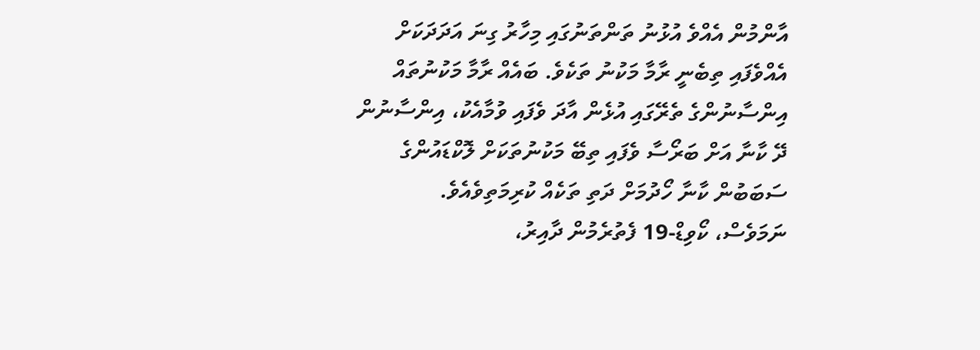އާންމުން އެއްވެ އުޅުނު ތަންތަނުގައި މިހާރު ގިނަ އަދަދަކަށް އެއްވެފައި ތިބެނީ ރާމާ މަކުނު ތަކެވެ. ބައެއް ރާމާ މަކުނުތައް އިންސާނުންގެ ތެރޭގައި އުޅެން އާދަ ވެފައި ވުމާއެކު، އިންސާނުން ދޭ ކާނާ އަށް ބަރޯސާ ވެފައި ތިބޭ މަކުނުތަކަށް ލޮކްޑައުންގެ ސަބަބުން ކާނާ ހޯދުމަށް ދަތި ތަކެއް ކުރިމަތިވެއެވެ.
ނަމަވެސް، ކޯވިޑް-19 ފެތުރެމުން ދާއިރު،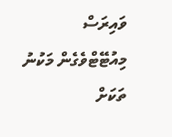ވައިރަސް މިއުޓޭޓްވެގެން މަކުނު ތަކަށް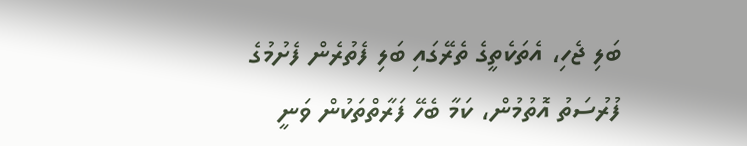ބަލި ޖެހި، އެތަކެތީގެ ތެރޭގައި ބަލި ފެތުރެން ފެށުމުގެ ފުރުސަތު އޮތުމުން، ކަމާ ބެހޭ ފަރާތްތަކުން ވަނީ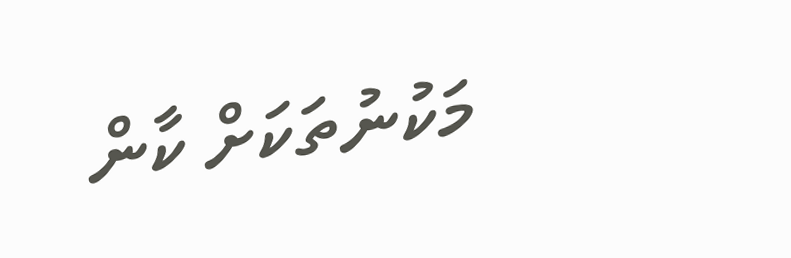މަކުނުތަކަށް ކާން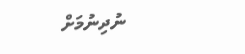ނުދިނުމަށް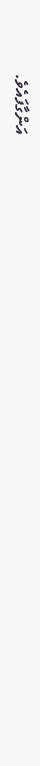އަންގާފައެވެ.